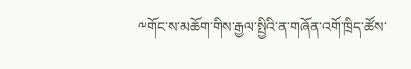༸གོང་ས་མཆོག་གིས་རྒྱལ་སྤྱིའི་ན་གཞོན་འགོ་ཁྲིད་ཚོས་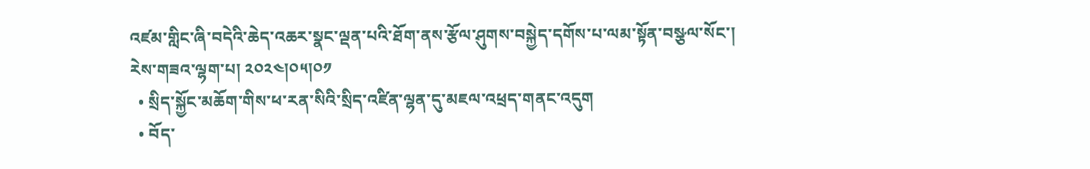འཛམ་གླིང་ཞི་བདེའི་ཆེད་འཆར་སྣང་ལྡན་པའི་ཐོག་ནས་རྩོལ་ཤུགས་བསྐྱེད་དགོས་པ་ལམ་སྟོན་བསྩལ་སོང་།
རེས་གཟའ་ལྷག་པ། ༢༠༢༤།༠༥།༠༡
  • སྲིད་སྐྱོང་མཆོག་གིས་ཕ་རན་སིའི་སྲིད་འཛིན་ལྷན་དུ་མཇལ་འཕྲད་གནང་འདུག
  • བོད་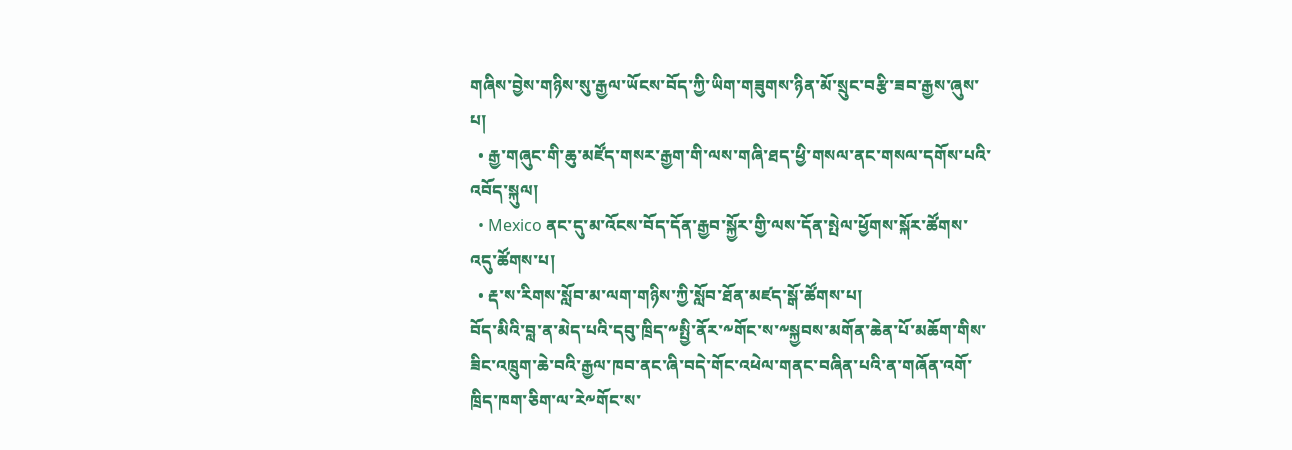གཞིས་བྱེས་གཉིས་སུ་རྒྱལ་ཡོངས་བོད་ཀྱི་ཡིག་གཟུགས་ཉིན་མོ་སྲུང་བརྩི་ཟབ་རྒྱས་ཞུས་པ།
  • རྒྱ་གཞུང་གི་ཆུ་མཛོད་གསར་རྒྱག་གི་ལས་གཞི་ཐད་ཕྱི་གསལ་ནང་གསལ་དགོས་པའི་འབོད་སྐུལ།
  • Mexico ནང་དུ་མ་འོངས་བོད་དོན་རྒྱབ་སྐྱོར་གྱི་ལས་དོན་སྤེལ་ཕྱོགས་སྐོར་ཚོགས་འདུ་ཚོགས་པ།
  • རྡ་ས་རིགས་སློབ་མ་ལག་གཉིས་ཀྱི་སློབ་ཐོན་མཛད་སྒོ་ཚོགས་པ།
བོད་མིའི་བླ་ན་མེད་པའི་དབུ་ཁྲིད་༸སྤྱི་ནོར་༸གོང་ས་༸སྐྱབས་མགོན་ཆེན་པོ་མཆོག་གིས་ཟིང་འཁྲུག་ཆེ་བའི་རྒྱལ་ཁབ་ནང་ཞི་བདེ་གོང་འཕེལ་གནང་བཞིན་པའི་ན་གཞོན་འགོ་ཁྲིད་ཁག་ཅིག་ལ་རེ༸གོང་ས་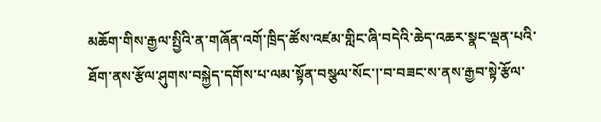མཆོག་གིས་རྒྱལ་སྤྱིའི་ན་གཞོན་འགོ་ཁྲིད་ཚོས་འཛམ་གླིང་ཞི་བདེའི་ཆེད་འཆར་སྣང་ལྡན་པའི་ཐོག་ནས་རྩོལ་ཤུགས་བསྐྱེད་དགོས་པ་ལམ་སྟོན་བསྩལ་སོང་།་བ་བཟང་ས་ནས་རྒྱབ་སྟེ་རྩོལ་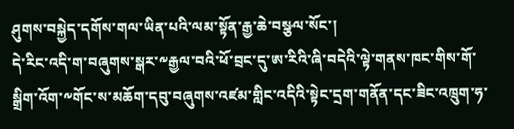ཤུགས་བསྐྱེད་དགོས་གལ་ཡིན་པའི་ལམ་སྟོན་རྒྱ་ཆེ་བསྩལ་སོང་།
དེ་རིང་འདི་ག་བཞུགས་སྒར་༸རྒྱལ་བའི་ཕོ་བྲང་དུ་ཨ་རིའི་ཞི་བདེའི་ལྟེ་གནས་ཁང་གིས་གོ་སྒྲིག་འོག་༸གོང་ས་མཆོག་དབུ་བཞུགས་འཛམ་གླིང་འདིའི་སྟེང་དྲག་གནོན་དང་ཟིང་འཁྲུག་ཧ་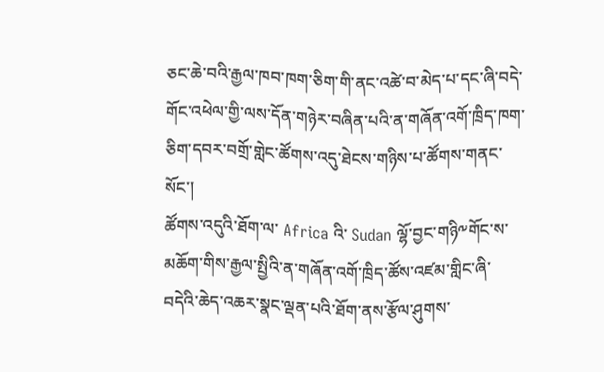ཅང་ཆེ་བའི་རྒྱལ་ཁབ་ཁག་ཅིག་གི་ནང་འཚེ་བ་མེད་པ་དང་ཞི་བདེ་གོང་འཕེལ་གྱི་ལས་དོན་གཉེར་བཞིན་པའི་ན་གཞོན་འགོ་ཁྲིད་ཁག་ཅིག་དབར་བགྲོ་གླེང་ཚོགས་འདུ་ཐེངས་གཉིས་པ་ཚོགས་གནང་སོང་།
ཚོགས་འདུའི་ཐོག་ལ་ Africa འི་ Sudan ལྷོ་བྱང་གཉི༸གོང་ས་མཆོག་གིས་རྒྱལ་སྤྱིའི་ན་གཞོན་འགོ་ཁྲིད་ཚོས་འཛམ་གླིང་ཞི་བདེའི་ཆེད་འཆར་སྣང་ལྡན་པའི་ཐོག་ནས་རྩོལ་ཤུགས་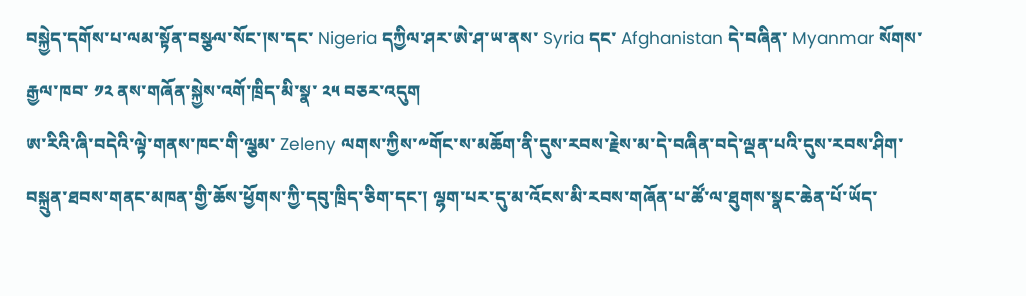བསྐྱེད་དགོས་པ་ལམ་སྟོན་བསྩལ་སོང་།ས་དང་ Nigeria དཀྱིལ་ཤར་ཨེ་ཤ་ཡ་ནས་ Syria དང་ Afghanistan དེ་བཞིན་ Myanmar སོགས་རྒྱལ་ཁབ་ ༡༢ ནས་གཞོན་སྐྱེས་འགོ་ཁྲིད་མི་སྣ་ ༢༥ བཅར་འདུག
ཨ་རིའི་ཞི་བདེའི་ལྟེ་གནས་ཁང་གི་ལྕམ་ Zeleny ལགས་ཀྱིས་༸གོང་ས་མཆོག་ནི་དུས་རབས་རྗེས་མ་དེ་བཞིན་བདེ་ལྡན་པའི་དུས་རབས་ཤིག་བསྐྲུན་ཐབས་གནང་མཁན་གྱི་ཆོས་ཕྱོགས་ཀྱི་དབུ་ཁྲིད་ཅིག་དང་། ལྷག་པར་དུ་མ་འོངས་མི་རབས་གཞོན་པ་ཚོ་ལ་ཐུགས་སྣང་ཆེན་པོ་ཡོད་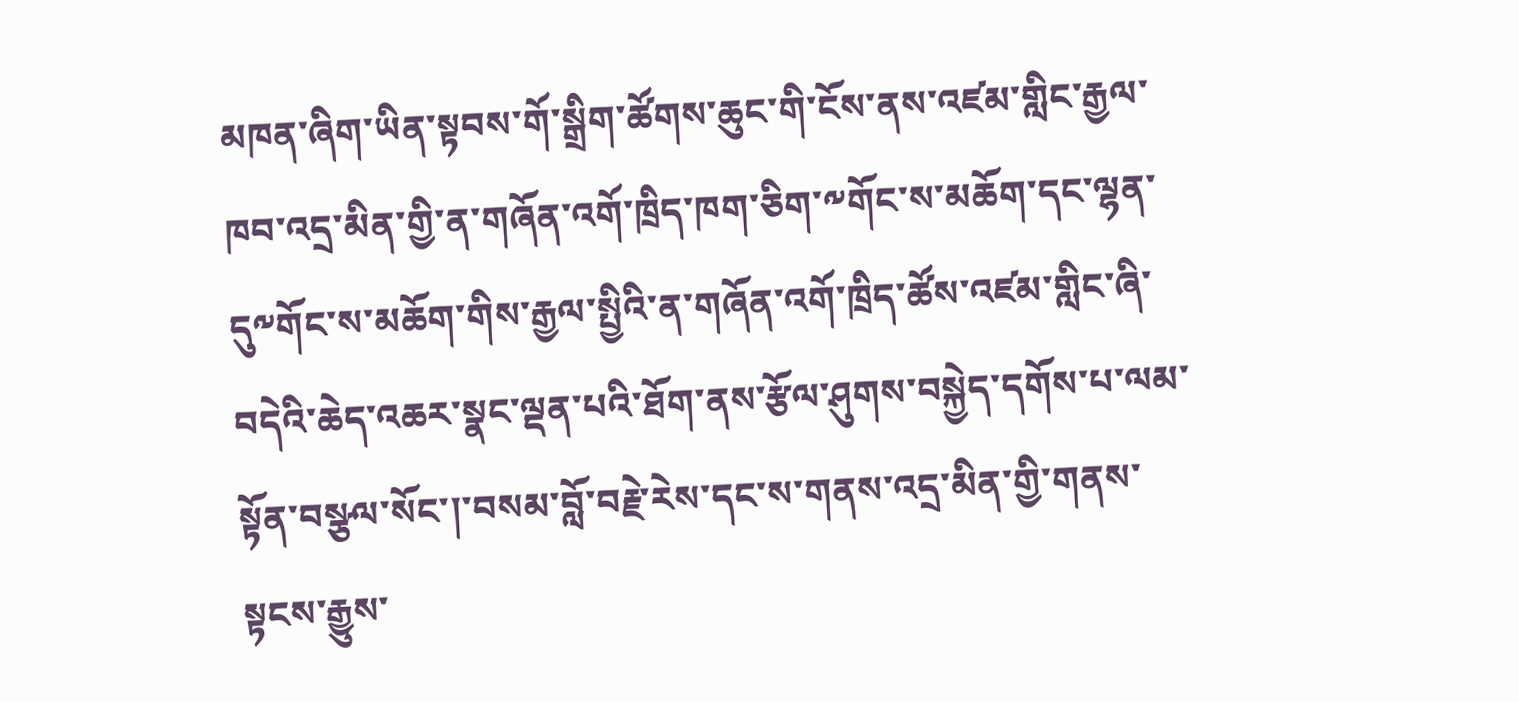མཁན་ཞིག་ཡིན་སྟབས་གོ་སྒྲིག་ཚོགས་ཆུང་གི་ངོས་ནས་འཛམ་གླིང་རྒྱལ་ཁབ་འདྲ་མིན་གྱི་ན་གཞོན་འགོ་ཁྲིད་ཁག་ཅིག་༸གོང་ས་མཆོག་དང་ལྷན་དུ༸གོང་ས་མཆོག་གིས་རྒྱལ་སྤྱིའི་ན་གཞོན་འགོ་ཁྲིད་ཚོས་འཛམ་གླིང་ཞི་བདེའི་ཆེད་འཆར་སྣང་ལྡན་པའི་ཐོག་ནས་རྩོལ་ཤུགས་བསྐྱེད་དགོས་པ་ལམ་སྟོན་བསྩལ་སོང་།་བསམ་བློ་བརྗེ་རེས་དང་ས་གནས་འདྲ་མིན་གྱི་གནས་སྟངས་རྒྱུས་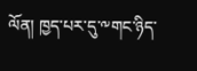ལོན། ཁྱད་པར་དུ་༸གང་ཉིད་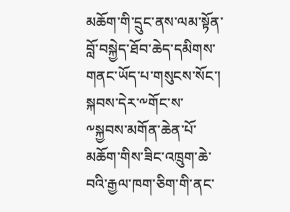མཆོག་གི་དྲུང་ནས་ལམ་སྟོན་བློ་བསྐྱེད་ཐོབ་ཆེད་དམིགས་གནང་ཡོད་པ་གསུངས་སོང་།
སྐབས་དེར་༸གོང་ས་༸སྐྱབས་མགོན་ཆེན་པོ་མཆོག་གིས་ཟིང་འཁྲུག་ཆེ་བའི་རྒྱལ་ཁག་ཅིག་གི་ནང་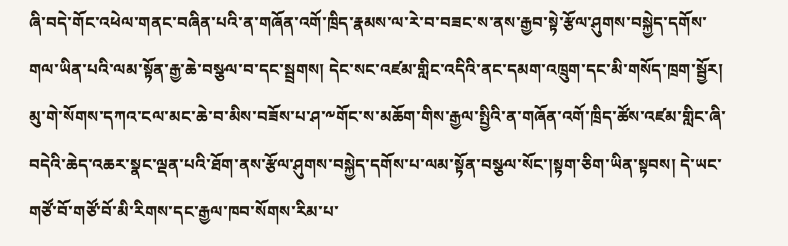ཞི་བདེ་གོང་འཕེལ་གནང་བཞིན་པའི་ན་གཞོན་འགོ་ཁྲིད་རྣམས་ལ་རེ་བ་བཟང་ས་ནས་རྒྱབ་སྟེ་རྩོལ་ཤུགས་བསྐྱེད་དགོས་གལ་ཡིན་པའི་ལམ་སྟོན་རྒྱ་ཆེ་བསྩལ་བ་དང་སྦྲགས། དེང་སང་འཛམ་གླིང་འདིའི་ནང་དམག་འཁྲུག་དང་མི་གསོད་ཁྲག་སྦྱོར། མུ་གེ་སོགས་དཀའ་ངལ་མང་ཆེ་བ་མིས་བཟོས་པ་ཤ་༸གོང་ས་མཆོག་གིས་རྒྱལ་སྤྱིའི་ན་གཞོན་འགོ་ཁྲིད་ཚོས་འཛམ་གླིང་ཞི་བདེའི་ཆེད་འཆར་སྣང་ལྡན་པའི་ཐོག་ནས་རྩོལ་ཤུགས་བསྐྱེད་དགོས་པ་ལམ་སྟོན་བསྩལ་སོང་།སྟག་ཅིག་ཡིན་སྟབས། དེ་ཡང་གཙོ་བོ་གཙོ་བོ་མི་རིགས་དང་རྒྱལ་ཁབ་སོགས་རིམ་པ་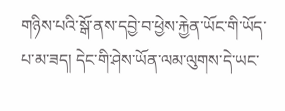གཉིས་པའི་སྒོ་ནས་དབྱེ་བ་ཕྱེས་རྐྱེན་ཡོང་གི་ཡོད་པ་མ་ཟད། དེང་གི་ཤེས་ཡོན་ལམ་ལུགས་དེ་ཡང་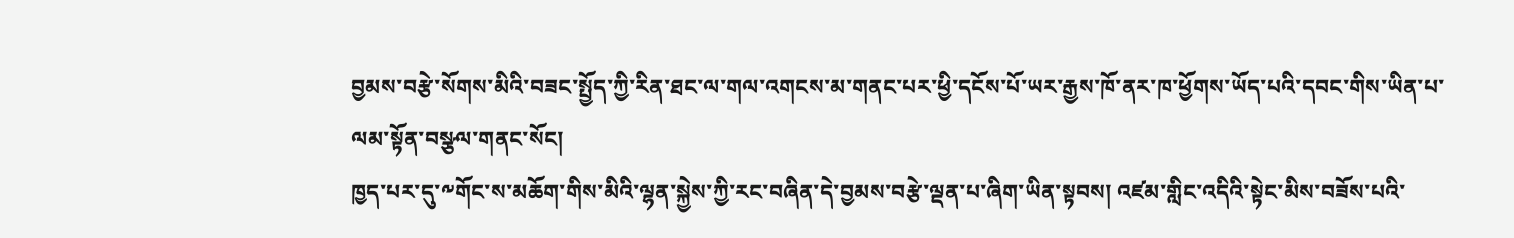བྱམས་བརྩེ་སོགས་མིའི་བཟང་སྤྱོད་ཀྱི་རིན་ཐང་ལ་གལ་འགངས་མ་གནང་པར་ཕྱི་དངོས་པོ་ཡར་རྒྱས་ཁོ་ནར་ཁ་ཕྱོགས་ཡོད་པའི་དབང་གིས་ཡིན་པ་ལམ་སྟོན་བསྩལ་གནང་སོང།
ཁྱད་པར་དུ་༸གོང་ས་མཆོག་གིས་མིའི་ལྷན་སྐྱེས་ཀྱི་རང་བཞིན་དེ་བྱམས་བརྩེ་ལྡན་པ་ཞིག་ཡིན་སྟབས། འཛམ་གླིང་འདིའི་སྟེང་མིས་བཟོས་པའི་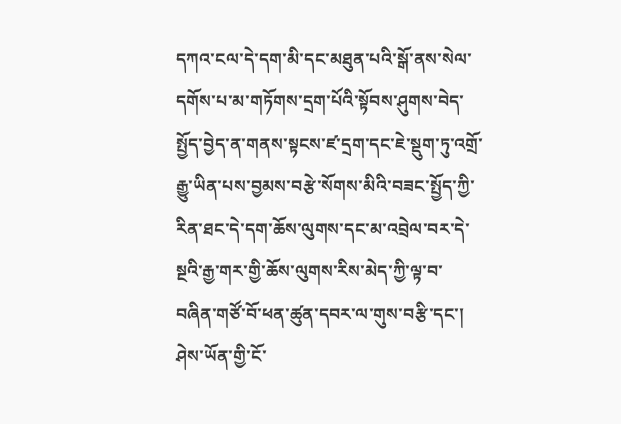དཀའ་ངལ་དེ་དག་མི་དང་མཐུན་པའི་སྒོ་ནས་སེལ་དགོས་པ་མ་གཏོགས་དྲག་པོའི་སྟོབས་ཤུགས་བེད་སྤྱོད་བྱེད་ན་གནས་སྟངས་ཛ་དྲག་དང་ཇེ་སྡུག་ཏུ་འགྲོ་རྒྱུ་ཡིན་པས་བྱམས་བརྩེ་སོགས་མིའི་བཟང་སྤྱོད་ཀྱི་རིན་ཐང་དེ་དག་ཆོས་ལུགས་དང་མ་འབྲེལ་བར་དེ་སྔའི་རྒྱ་གར་གྱི་ཆོས་ལུགས་རིས་མེད་ཀྱི་ལྟ་བ་བཞིན་གཙོ་བོ་ཕན་ཚུན་དབར་ལ་གུས་བརྩི་དང་། ཤེས་ཡོན་གྱི་ངོ་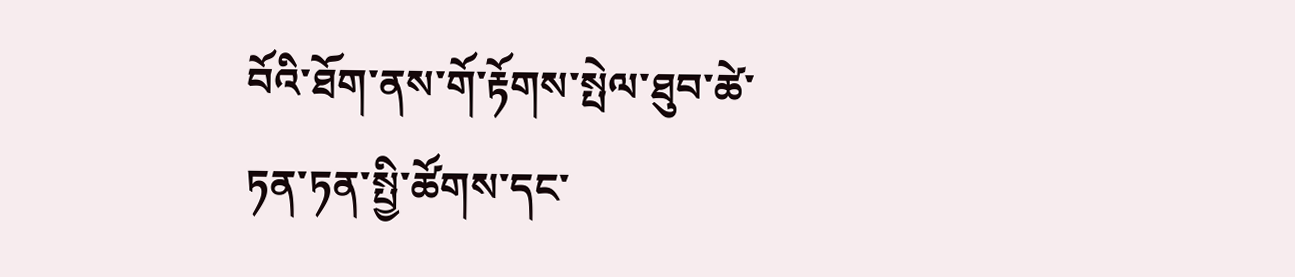བོའི་ཐོག་ནས་གོ་རྟོགས་སྤེལ་ཐུབ་ཚེ་ཏན་ཏན་སྤྱི་ཚོགས་དང་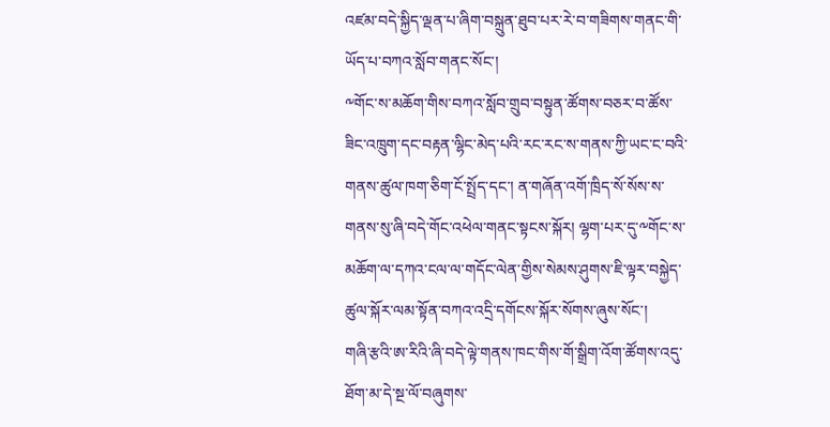འཛམ་བདེ་སྐྱིད་ལྡན་པ་ཞིག་བསྐྲུན་ཐུབ་པར་རེ་བ་གཟིགས་གནང་གི་ཡོད་པ་བཀའ་སློབ་གནང་སོང་།
༸གོང་ས་མཆོག་གིས་བཀའ་སློབ་གྲུབ་བསྟུན་ཚོགས་བཅར་བ་ཚོས་ཟིང་འཁྲུག་དང་བརྟན་ལྷིང་མེད་པའི་རང་རང་ས་གནས་ཀྱི་ཡང་ང་བའི་གནས་ཚུལ་ཁག་ཅིག་ངོ་སྤྲོད་དང་། ན་གཞོན་འགོ་ཁྲིད་སོ་སོས་ས་གནས་སུ་ཞི་བདེ་གོང་འཕེལ་གནང་སྟངས་སྐོར། ལྷག་པར་དུ་༸གོང་ས་མཆོག་ལ་དཀའ་ངལ་ལ་གདོང་ལེན་གྱིས་སེམས་ཤུགས་ཇི་ལྟར་བསྐྱེད་ཚུལ་སྐོར་ལམ་སྟོན་བཀའ་འདྲི་དགོངས་སྐོར་སོགས་ཞུས་སོང་།
གཞི་རྩའི་ཨ་རིའི་ཞི་བདེ་ལྟེ་གནས་ཁང་གིས་གོ་སྒྲིག་འོག་ཚོགས་འདུ་ཐོག་མ་དེ་སྔ་ལོ་བཞུགས་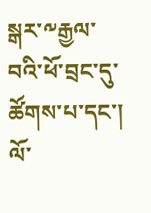སྒར་༸རྒྱལ་བའི་ཕོ་བྲང་དུ་ཚོགས་པ་དང་། ལོ་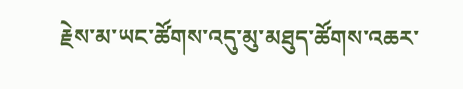རྗེས་མ་ཡང་ཚོགས་འདུ་མུ་མཐུད་ཚོགས་འཆར་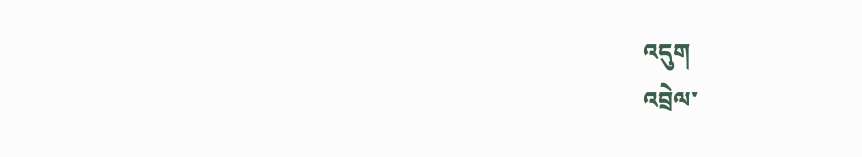འདུག
འབྲེལ་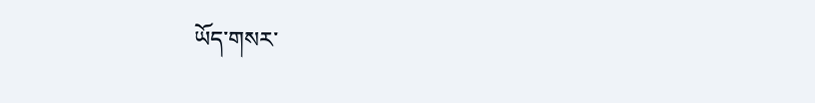ཡོད་གསར་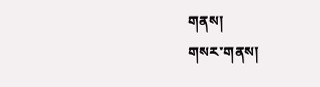གནས།
གསར་གནས།